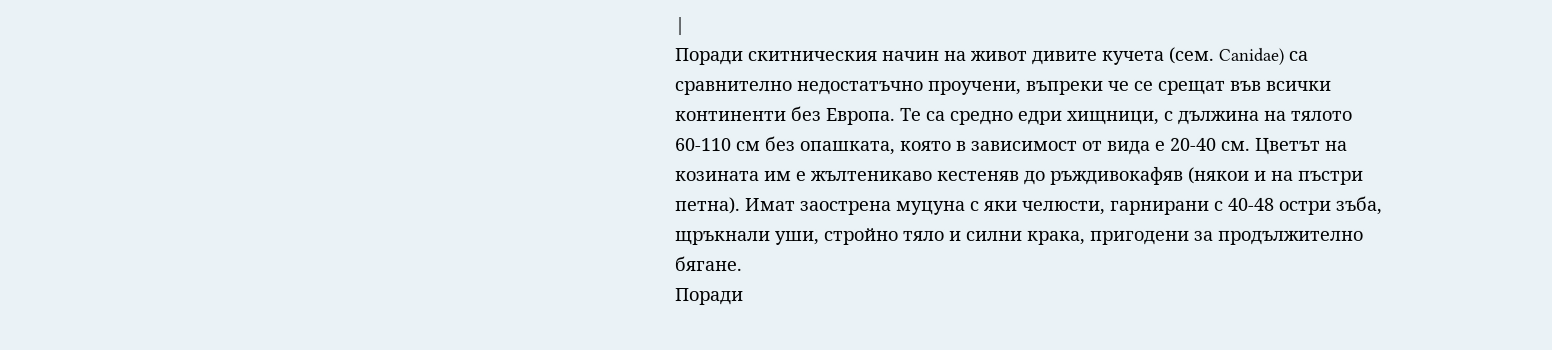|
Поради скитническия начин на живот дивите кучета (сем. Canidae) са сравнително недостатъчно проучени, въпреки че се срещат във всички континенти без Европа. Те са средно едри хищници, с дължина на тялото 60-110 см без опашката, която в зависимост от вида е 20-40 см. Цветът на козината им е жълтеникаво кестеняв до ръждивокафяв (някои и на пъстри петна). Имат заострена муцуна с яки челюсти, гарнирани с 40-48 остри зъба, щръкнали уши, стройно тяло и силни крака, пригодени за продължително бягане.
Поради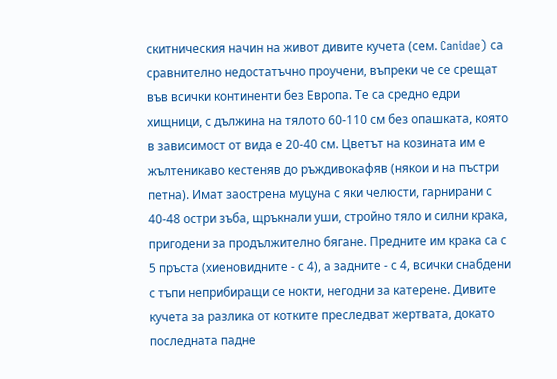скитническия начин на живот дивите кучета (сем. Canidae) са сравнително недостатъчно проучени, въпреки че се срещат във всички континенти без Европа. Те са средно едри хищници, с дължина на тялото 60-110 см без опашката, която в зависимост от вида е 20-40 см. Цветът на козината им е жълтеникаво кестеняв до ръждивокафяв (някои и на пъстри петна). Имат заострена муцуна с яки челюсти, гарнирани с 40-48 остри зъба, щръкнали уши, стройно тяло и силни крака, пригодени за продължително бягане. Предните им крака са с 5 пръста (хиеновидните - с 4), а задните - с 4, всички снабдени с тъпи неприбиращи се нокти, негодни за катерене. Дивите кучета за разлика от котките преследват жертвата, докато последната падне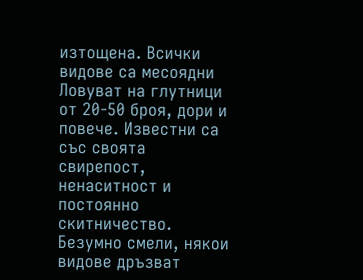изтощена. Всички видове са месоядни Ловуват на глутници от 20-50 броя, дори и повече. Известни са със своята свирепост, ненаситност и постоянно скитничество. Безумно смели, някои видове дръзват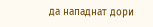да нападнат дори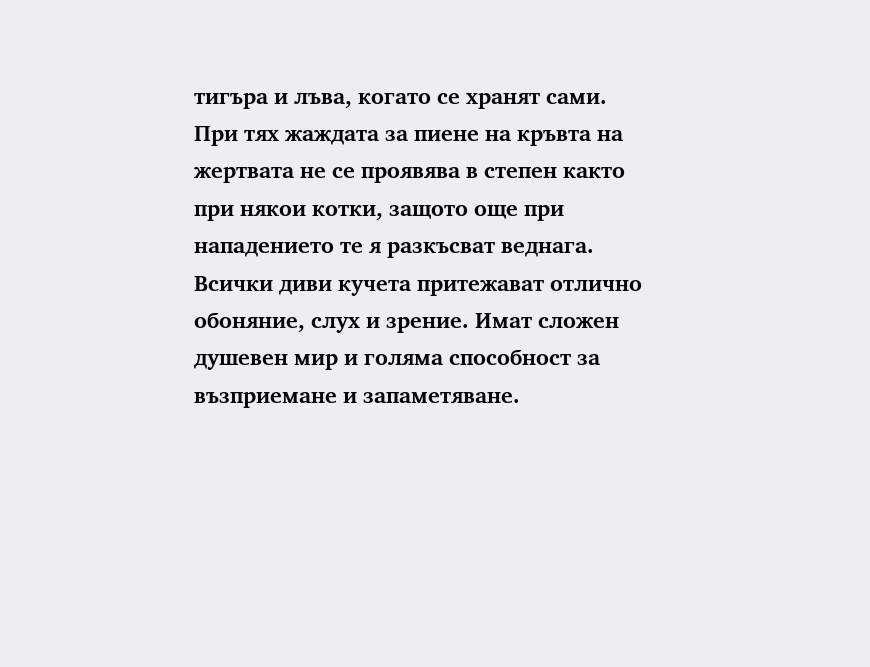тигъра и лъва, когато се хранят сами. При тях жаждата за пиене на кръвта на жертвата не се проявява в степен както при някои котки, защото още при нападението те я разкъсват веднага. Всички диви кучета притежават отлично обоняние, слух и зрение. Имат сложен душевен мир и голяма способност за възприемане и запаметяване.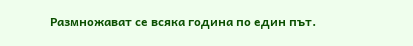Размножават се всяка година по един път.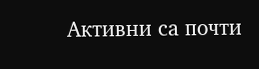Активни са почти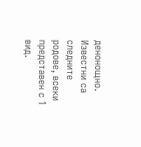денонощно. Известни са следните родове, всеки представен с 1 вид.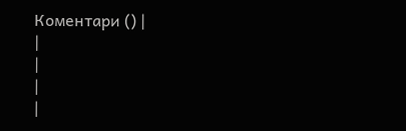Коментари () |
|
|
|
|